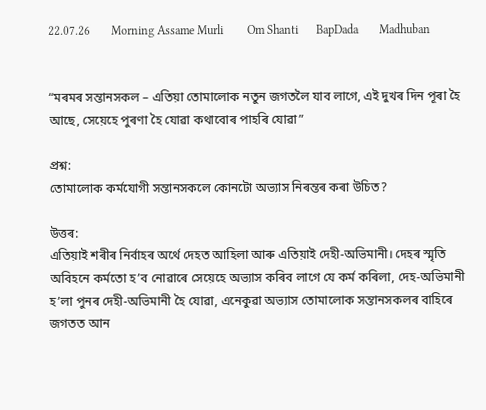22.07.26       Morning Assame Murli        Om Shanti      BapDada       Madhuban


“মৰমৰ সন্তানসকল – এতিয়া তোমালোক নতুন জগতলৈ যাব লাগে, এই দুখৰ দিন পূৰা হৈ আছে, সেয়েহে পুৰণা হৈ যোৱা কথাবোৰ পাহৰি যোৱা”

প্ৰশ্ন:
তোমালোক কৰ্মযোগী সন্তানসকলে কোনটো অভ্যাস নিৰন্তৰ কৰা উচিত?

উত্তৰ:
এতিয়াই শৰীৰ নিৰ্বাহৰ অৰ্থে দেহত আহিলা আৰু এতিয়াই দেহী-অভিমানী। দেহৰ স্মৃতি অবিহনে কৰ্মতো হ’ব নোৱাৰে সেয়েহে অভ্যাস কৰিব লাগে যে কৰ্ম কৰিলা, দেহ-অভিমানী হ’লা পুনৰ দেহী-অভিমানী হৈ যোৱা, এনেকুৱা অভ্যাস তোমালোক সন্তানসকলৰ বাহিৰে জগতত আন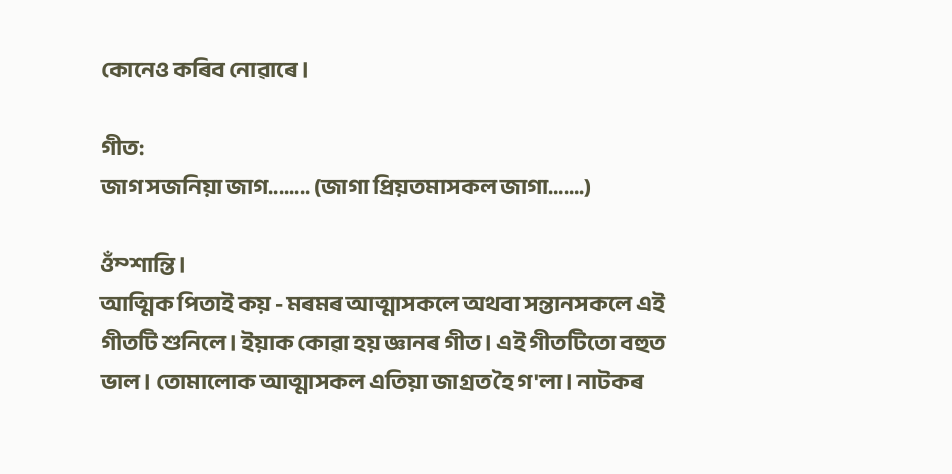কোনেও কৰিব নোৱাৰে।

গীত:
জাগ সজনিয়া জাগ........ (জাগা প্ৰিয়তমাসকল জাগা…….)

ওঁম্শান্তি।
আত্মিক পিতাই কয় - মৰমৰ আত্মাসকলে অথবা সন্তানসকলে এই গীতটি শুনিলে। ইয়াক কোৱা হয় জ্ঞানৰ গীত। এই গীতটিতো বহুত ভাল। তোমালোক আত্মাসকল এতিয়া জাগ্ৰত হৈ গ'লা। নাটকৰ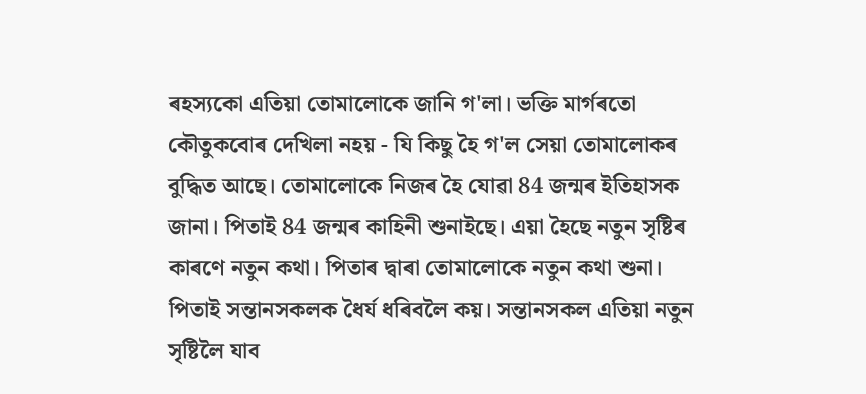ৰহস্যকো এতিয়া তোমালোকে জানি গ'লা। ভক্তি মাৰ্গৰতো কৌতুকবোৰ দেখিলা নহয় - যি কিছু হৈ গ'ল সেয়া তোমালোকৰ বুদ্ধিত আছে। তোমালোকে নিজৰ হৈ যোৱা 84 জন্মৰ ইতিহাসক জানা। পিতাই 84 জন্মৰ কাহিনী শুনাইছে। এয়া হৈছে নতুন সৃষ্টিৰ কাৰণে নতুন কথা। পিতাৰ দ্বাৰা তোমালোকে নতুন কথা শুনা। পিতাই সন্তানসকলক ধৈৰ্য ধৰিবলৈ কয়। সন্তানসকল এতিয়া নতুন সৃষ্টিলৈ যাব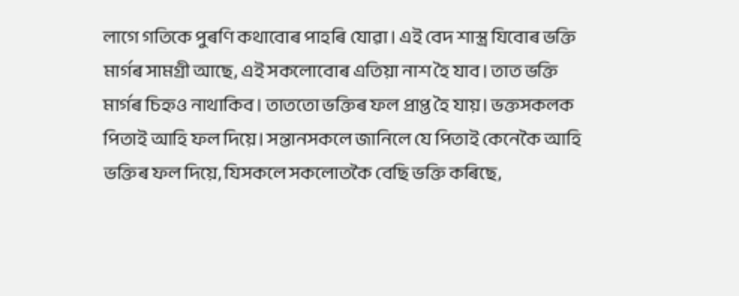লাগে গতিকে পুৰণি কথাবোৰ পাহৰি যোৱা। এই বেদ শাস্ত্ৰ যিবোৰ ভক্তি মাৰ্গৰ সামগ্ৰী আছে, এই সকলোবোৰ এতিয়া নাশ হৈ যাব। তাত ভক্তি মাৰ্গৰ চিহ্নও নাথাকিব। তাততো ভক্তিৰ ফল প্ৰাপ্ত হৈ যায়। ভক্তসকলক পিতাই আহি ফল দিয়ে। সন্তানসকলে জানিলে যে পিতাই কেনেকৈ আহি ভক্তিৰ ফল দিয়ে, যিসকলে সকলোতকৈ বেছি ভক্তি কৰিছে,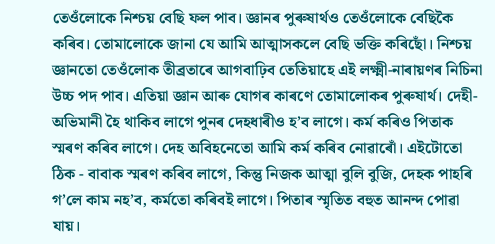তেওঁলোকে নিশ্চয় বেছি ফল পাব। জ্ঞানৰ পুৰুষাৰ্থও তেওঁলোকে বেছিকৈ কৰিব। তোমালোকে জানা যে আমি আত্মাসকলে বেছি ভক্তি কৰিছোঁ। নিশ্চয় জ্ঞানতো তেওঁলোক তীব্ৰতাৰে আগবাঢ়িব তেতিয়াহে এই লক্ষ্মী-নাৰায়ণৰ নিচিনা উচ্চ পদ পাব। এতিয়া জ্ঞান আৰু যোগৰ কাৰণে তোমালোকৰ পুৰুষাৰ্থ। দেহী-অভিমানী হৈ থাকিব লাগে পুনৰ দেহধাৰীও হ’ব লাগে। কৰ্ম কৰিও পিতাক স্মৰণ কৰিব লাগে। দেহ অবিহনেতো আমি কৰ্ম কৰিব নোৱাৰোঁ। এইটোতো ঠিক - বাবাক স্মৰণ কৰিব লাগে, কিন্তু নিজক আত্মা বুলি বুজি, দেহক পাহৰি গ’লে কাম নহ’ব, কৰ্মতো কৰিবই লাগে। পিতাৰ স্মৃতিত বহুত আনন্দ পোৱা যায়।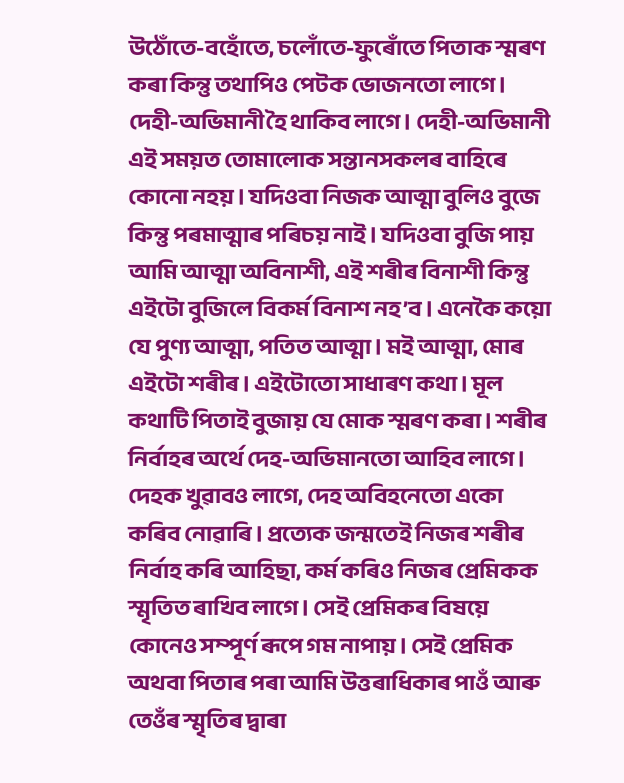উঠোঁতে-বহোঁতে, চলোঁতে-ফুৰোঁতে পিতাক স্মৰণ কৰা কিন্তু তথাপিও পেটক ভোজনতো লাগে। দেহী-অভিমানী হৈ থাকিব লাগে। দেহী-অভিমানী এই সময়ত তোমালোক সন্তানসকলৰ বাহিৰে কোনো নহয়। যদিওবা নিজক আত্মা বুলিও বুজে কিন্তু পৰমাত্মাৰ পৰিচয় নাই। যদিওবা বুজি পায় আমি আত্মা অবিনাশী, এই শৰীৰ বিনাশী কিন্তু এইটো বুজিলে বিকৰ্ম বিনাশ নহ’ব। এনেকৈ কয়ো যে পুণ্য আত্মা, পতিত আত্মা। মই আত্মা, মোৰ এইটো শৰীৰ। এইটোতো সাধাৰণ কথা। মূল কথাটি পিতাই বুজায় যে মোক স্মৰণ কৰা। শৰীৰ নিৰ্বাহৰ অৰ্থে দেহ-অভিমানতো আহিব লাগে। দেহক খুৱাবও লাগে, দেহ অবিহনেতো একো কৰিব নোৱাৰি। প্ৰত্যেক জন্মতেই নিজৰ শৰীৰ নিৰ্বাহ কৰি আহিছা, কৰ্ম কৰিও নিজৰ প্ৰেমিকক স্মৃতিত ৰাখিব লাগে। সেই প্ৰেমিকৰ বিষয়ে কোনেও সম্পূৰ্ণ ৰূপে গম নাপায়। সেই প্ৰেমিক অথবা পিতাৰ পৰা আমি উত্তৰাধিকাৰ পাওঁ আৰু তেওঁৰ স্মৃতিৰ দ্বাৰা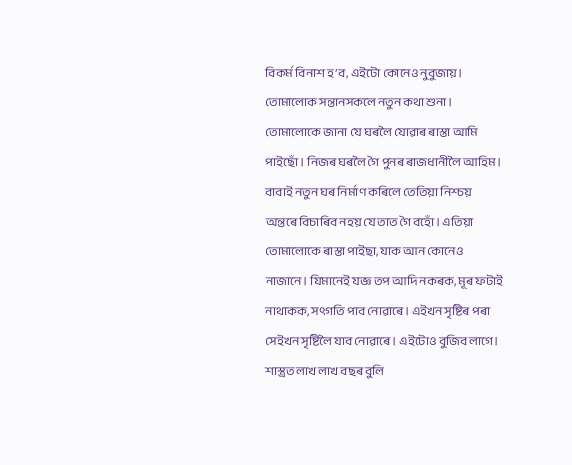বিকৰ্ম বিনাশ হ’ব, এইটো কোনেও নুবুজায়। তোমালোক সন্তানসকলে নতুন কথা শুনা। তোমালোকে জানা যে ঘৰলৈ যোৱাৰ ৰাস্তা আমি পাইছোঁ। নিজৰ ঘৰলৈ গৈ পুনৰ ৰাজধানীলৈ আহিম। বাবাই নতুন ঘৰ নিৰ্মাণ কৰিলে তেতিয়া নিশ্চয় অন্তৰে বিচাৰিব নহয় যে তাত গৈ বহোঁ। এতিয়া তোমালোকে ৰাস্তা পাইছা, যাক আন কোনেও নাজানে। যিমানেই যজ্ঞ তপ আদি নকৰক, মূৰ ফটাই নাথাকক, সৎগতি পাব নোৱাৰে। এইখন সৃষ্টিৰ পৰা সেইখন সৃষ্টিলৈ যাব নোৱাৰে। এইটোও বুজিব লাগে। শাস্ত্ৰত লাখ লাখ বছৰ বুলি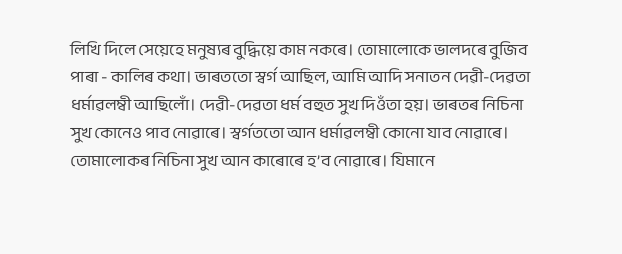লিখি দিলে সেয়েহে মনুষ্যৰ বুদ্ধিয়ে কাম নকৰে। তোমালোকে ভালদৰে বুজিব পাৰা - কালিৰ কথা। ভাৰততো স্বৰ্গ আছিল, আমি আদি সনাতন দেৱী-দেৱতা ধৰ্মাৱলম্বী আছিলোঁ। দেৱী-দেৱতা ধৰ্ম বহুত সুখ দিওঁতা হয়। ভাৰতৰ নিচিনা সুখ কোনেও পাব নোৱাৰে। স্বৰ্গততো আন ধৰ্মাৱলম্বী কোনো যাব নোৱাৰে। তোমালোকৰ নিচিনা সুখ আন কাৰোৰে হ’ব নোৱাৰে। যিমানে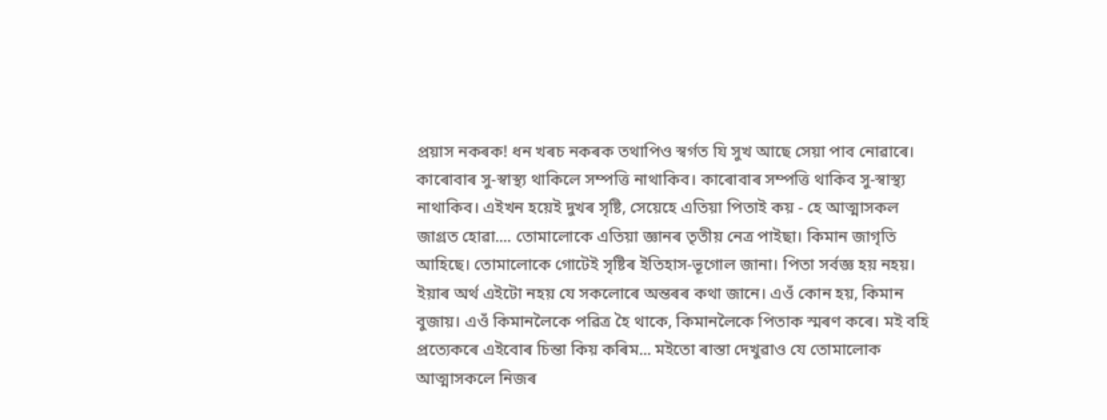প্ৰয়াস নকৰক! ধন খৰচ নকৰক তথাপিও স্বৰ্গত যি সুখ আছে সেয়া পাব নোৱাৰে। কাৰোবাৰ সু-স্বাস্থ্য থাকিলে সম্পত্তি নাথাকিব। কাৰোবাৰ সম্পত্তি থাকিব সু-স্বাস্থ্য নাথাকিব। এইখন হয়েই দুখৰ সৃষ্টি, সেয়েহে এতিয়া পিতাই কয় - হে আত্মাসকল জাগ্ৰত হোৱা.... তোমালোকে এতিয়া জ্ঞানৰ তৃতীয় নেত্ৰ পাইছা। কিমান জাগৃতি আহিছে। তোমালোকে গোটেই সৃষ্টিৰ ইতিহাস-ভূগোল জানা। পিতা সৰ্বজ্ঞ হয় নহয়। ইয়াৰ অৰ্থ এইটো নহয় যে সকলোৰে অন্তৰৰ কথা জানে। এওঁ কোন হয়, কিমান বুজায়। এওঁ কিমানলৈকে পৱিত্ৰ হৈ থাকে, কিমানলৈকে পিতাক স্মৰণ কৰে। মই বহি প্ৰত্যেকৰে এইবোৰ চিন্তা কিয় কৰিম... মইতো ৰাস্তা দেখুৱাও যে তোমালোক আত্মাসকলে নিজৰ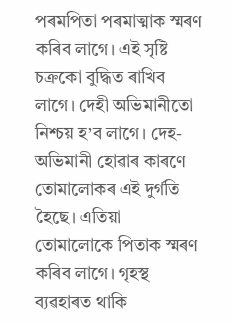পৰমপিতা পৰমাত্মাক স্মৰণ কৰিব লাগে। এই সৃষ্টি চক্ৰকো বুদ্ধিত ৰাখিব লাগে। দেহী অভিমানীতো নিশ্চয় হ’ব লাগে। দেহ-অভিমানী হোৱাৰ কাৰণে তোমালোকৰ এই দুৰ্গতি হৈছে। এতিয়া তোমালোকে পিতাক স্মৰণ কৰিব লাগে। গৃহস্থ ব্যৱহাৰত থাকি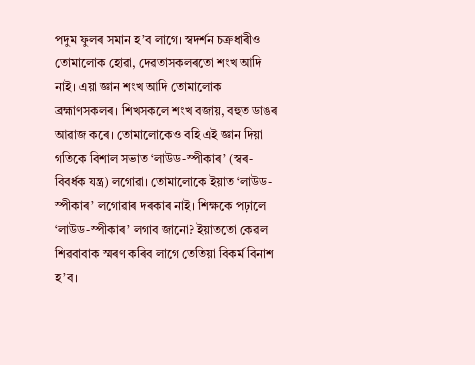পদুম ফুলৰ সমান হ’ব লাগে। স্বদৰ্শন চক্ৰধাৰীও তোমালোক হোৱা, দেৱতাসকলৰতো শংখ আদি নাই। এয়া জ্ঞান শংখ আদি তোমালোক ব্ৰহ্মাণসকলৰ। শিখসকলে শংখ বজায়, বহুত ডাঙৰ আৱাজ কৰে। তোমালোকেও বহি এই জ্ঞান দিয়া গতিকে বিশাল সভাত ‘লাউড-স্পীকাৰ’ (স্বৰ-বিবৰ্ধক যন্ত্ৰ) লগোৱা। তোমালোকে ইয়াত ‘লাউড-স্পীকাৰ’ লগোৱাৰ দৰকাৰ নাই। শিক্ষকে পঢ়ালে ‘লাউড-স্পীকাৰ’ লগাব জানো? ইয়াততো কেৱল শিৱবাবাক স্মৰণ কৰিব লাগে তেতিয়া বিকৰ্ম বিনাশ হ’ব।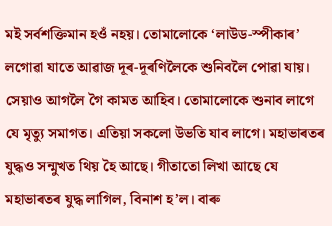মই সৰ্বশক্তিমান হওঁ নহয়। তোমালোকে ‘লাউড-স্পীকাৰ’ লগোৱা যাতে আৱাজ দূৰ-দূৰণিলৈকে শুনিবলৈ পোৱা যায়। সেয়াও আগলৈ গৈ কামত আহিব। তোমালোকে শুনাব লাগে যে মৃত্যু সমাগত। এতিয়া সকলো উভতি যাব লাগে। মহাভাৰতৰ যুদ্ধও সন্মুখত থিয় হৈ আছে। গীতাতো লিখা আছে যে মহাভাৰতৰ যুদ্ধ লাগিল, বিনাশ হ’ল। বাৰু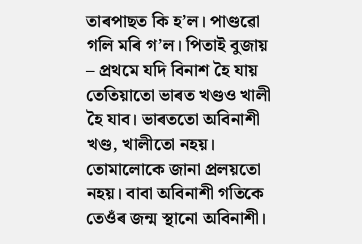তাৰপাছত কি হ’ল। পাণ্ডৱো গলি মৰি গ’ল। পিতাই বুজায় – প্ৰথমে যদি বিনাশ হৈ যায় তেতিয়াতো ভাৰত খণ্ডও খালী হৈ যাব। ভাৰততো অবিনাশী খণ্ড, খালীতো নহয়। তোমালোকে জানা প্ৰলয়তো নহয়। বাবা অবিনাশী গতিকে তেওঁৰ জন্ম স্থানো অবিনাশী।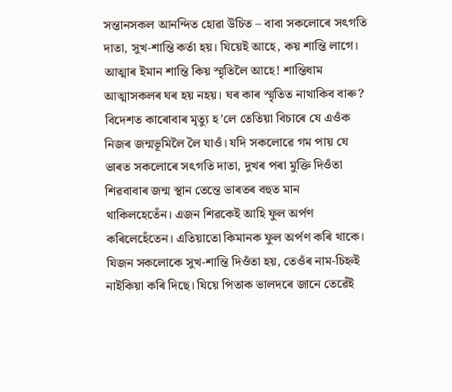সন্তানসকল আনন্দিত হোৱা উচিত – বাবা সকলোৰে সৎগতি দাতা, সুখ-শান্তি কৰ্তা হয়। যিয়েই আহে, কয় শান্তি লাগে। আত্মাৰ ইমান শান্তি কিয় স্মৃতিলৈ আহে! শান্তিধাম আত্মাসকলৰ ঘৰ হয় নহয়। ঘৰ কাৰ স্মৃতিত নাথাকিব বাৰু? বিদেশত কাৰোবাৰ মৃত্যু হ’লে তেতিয়া বিচাৰে যে এওঁক নিজৰ জন্মভূমিলৈ লৈ যাওঁ। যদি সকলোৱে গম পায় যে ভাৰত সকলোৰে সৎগতি দাতা, দুখৰ পৰা মুক্তি দিওঁতা শিৱবাবাৰ জন্ম স্থান তেন্তে ভাৰতৰ বহুত মান থাকিলহেতেঁন। এজন শিৱকেই আহি ফুল অৰ্পণ কৰিলেহেঁতেন। এতিয়াতো কিমানক ফুল অৰ্পণ কৰি থাকে। যিজন সকলোকে সুখ-শান্তি দিওঁতা হয়, তেওঁৰ নাম-চিহ্নই নাইকিয়া কৰি দিছে। যিয়ে পিতাক ভালদৰে জানে তেৱেঁই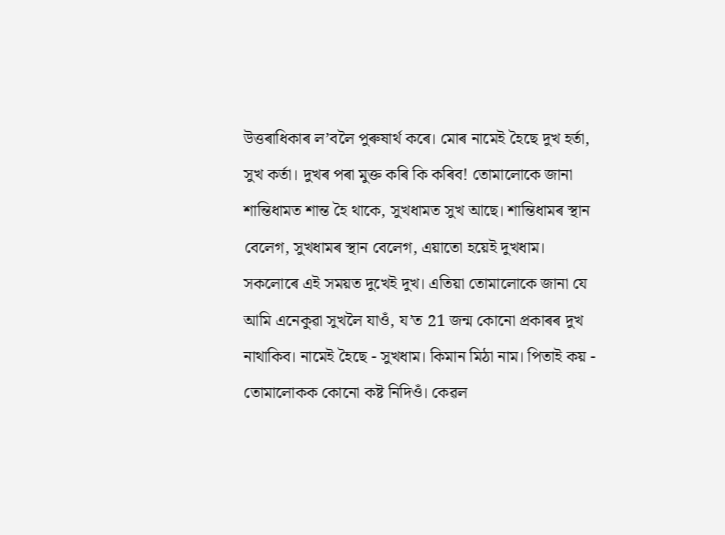উত্তৰাধিকাৰ ল’বলৈ পুৰুষাৰ্থ কৰে। মোৰ নামেই হৈছে দুখ হৰ্তা, সুখ কৰ্তা। দুখৰ পৰা মুক্ত কৰি কি কৰিব! তোমালোকে জানা শান্তিধামত শান্ত হৈ থাকে, সুখধামত সুখ আছে। শান্তিধামৰ স্থান বেলেগ, সুখধামৰ স্থান বেলেগ, এয়াতো হয়েই দুখধাম। সকলোৰে এই সময়ত দুখেই দুখ। এতিয়া তোমালোকে জানা যে আমি এনেকুৱা সুখলৈ যাওঁ, য’ত 21 জন্ম কোনো প্ৰকাৰৰ দুখ নাথাকিব। নামেই হৈছে - সুখধাম। কিমান মিঠা নাম। পিতাই কয় - তোমালোকক কোনো কষ্ট নিদিওঁ। কেৱল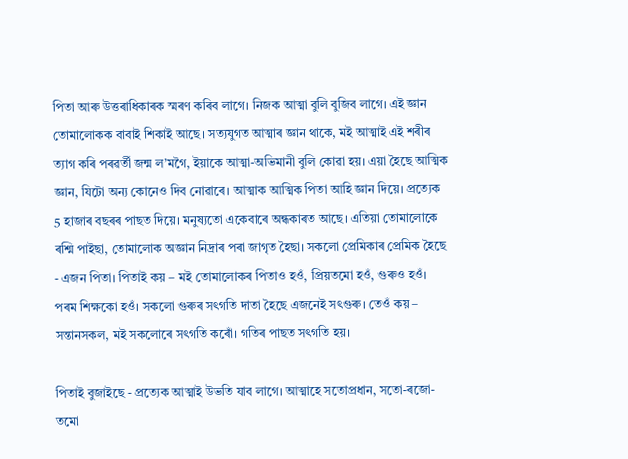পিতা আৰু উত্তৰাধিকাৰক স্মৰণ কৰিব লাগে। নিজক আত্মা বুলি বুজিব লাগে। এই জ্ঞান তোমালোকক বাবাই শিকাই আছে। সত্যযুগত আত্মাৰ জ্ঞান থাকে, মই আত্মাই এই শৰীৰ ত্যাগ কৰি পৰৱৰ্তী জন্ম ল’মগৈ, ইয়াকে আত্মা-অভিমানী বুলি কোৱা হয়। এয়া হৈছে আত্মিক জ্ঞান, যিটো অন্য কোনেও দিব নোৱাৰে। আত্মাক আত্মিক পিতা আহি জ্ঞান দিয়ে। প্ৰত্যেক 5 হাজাৰ বছৰৰ পাছত দিয়ে। মনুষ্যতো একেবাৰে অন্ধকাৰত আছে। এতিয়া তোমালোকে ৰশ্মি পাইছা, তোমালোক অজ্ঞান নিদ্ৰাৰ পৰা জাগৃত হৈছা। সকলো প্ৰেমিকাৰ প্ৰেমিক হৈছে - এজন পিতা। পিতাই কয় – মই তোমালোকৰ পিতাও হওঁ, প্ৰিয়তমো হওঁ, গুৰুও হওঁ। পৰম শিক্ষকো হওঁ। সকলো গুৰুৰ সৎগতি দাতা হৈছে এজনেই সৎগুৰু। তেওঁ কয় – সন্তানসকল, মই সকলোৰে সৎগতি কৰোঁ। গতিৰ পাছত সৎগতি হয়।

পিতাই বুজাইছে - প্ৰত্যেক আত্মাই উভতি যাব লাগে। আত্মাহে সতোপ্ৰধান, সতো-ৰজো-তমো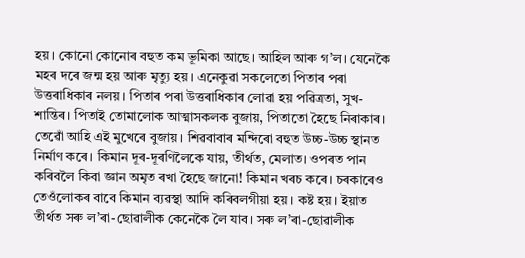হয়। কোনো কোনোৰ বহুত কম ভূমিকা আছে। আহিল আৰু গ’ল। যেনেকৈ মহৰ দৰে জন্ম হয় আৰু মৃত্যু হয়। এনেকুৱা সকলেতো পিতাৰ পৰা উত্তৰাধিকাৰ নলয়। পিতাৰ পৰা উত্তৰাধিকাৰ লোৱা হয় পৱিত্ৰতা, সুখ-শান্তিৰ। পিতাই তোমালোক আত্মাসকলক বুজায়, পিতাতো হৈছে নিৰাকাৰ। তেৱোঁ আহি এই মুখেৰে বুজায়। শিৱবাবাৰ মন্দিৰো বহুত উচ্চ-উচ্চ স্থানত নিৰ্মাণ কৰে। কিমান দূৰ-দূৰণিলৈকে যায়, তীৰ্থত, মেলাত। ওপৰত পান কৰিবলৈ কিবা জ্ঞান অমৃত ৰখা হৈছে জানো! কিমান খৰচ কৰে। চৰকাৰেও তেওঁলোকৰ বাবে কিমান ব্যৱস্থা আদি কৰিবলগীয়া হয়। কষ্ট হয়। ইয়াত তীৰ্থত সৰু ল’ৰা-ছোৱালীক কেনেকৈ লৈ যাব। সৰু ল’ৰা-ছোৱালীক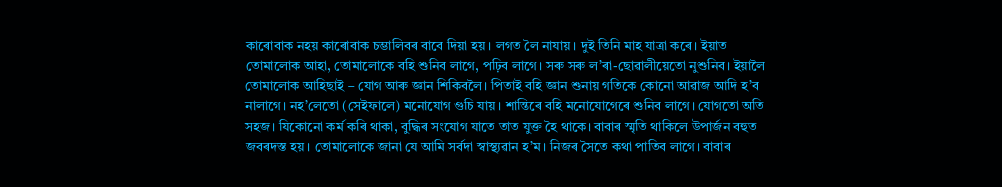কাৰোবাক নহয় কাৰোবাক চম্ভালিবৰ বাবে দিয়া হয়। লগত লৈ নাযায়। দুই তিনি মাহ যাত্ৰা কৰে। ইয়াত তোমালোক আহা, তোমালোকে বহি শুনিব লাগে, পঢ়িব লাগে। সৰু সৰু ল’ৰা-ছোৱালীয়েতো নুশুনিব। ইয়ালৈ তোমালোক আহিছাই – যোগ আৰু জ্ঞান শিকিবলৈ। পিতাই বহি জ্ঞান শুনায় গতিকে কোনো আৱাজ আদি হ’ব নালাগে। নহ’লেতো (সেইফালে) মনোযোগ গুচি যায়। শান্তিৰে বহি মনোযোগেৰে শুনিব লাগে। যোগতো অতি সহজ। যিকোনো কৰ্ম কৰি থাকা, বুদ্ধিৰ সংযোগ যাতে তাত যুক্ত হৈ থাকে। বাবাৰ স্মৃতি থাকিলে উপাৰ্জন বহুত জবৰদস্ত হয়। তোমালোকে জানা যে আমি সৰ্বদা স্বাস্থ্যৱান হ’ম। নিজৰ সৈতে কথা পাতিব লাগে। বাবাৰ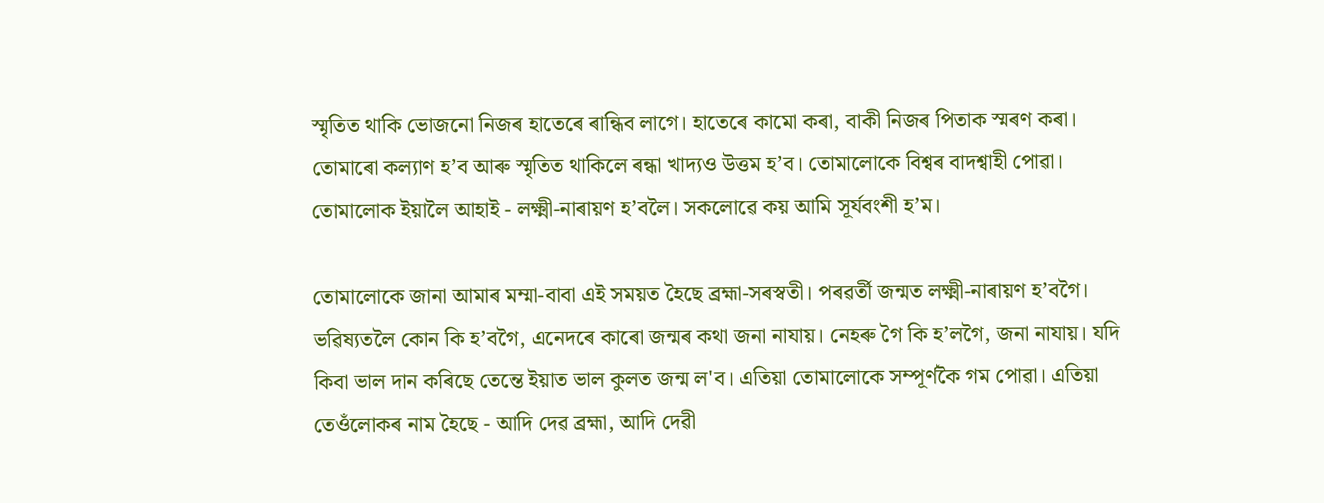স্মৃতিত থাকি ভোজনো নিজৰ হাতেৰে ৰান্ধিব লাগে। হাতেৰে কামো কৰা, বাকী নিজৰ পিতাক স্মৰণ কৰা। তোমাৰো কল্যাণ হ’ব আৰু স্মৃতিত থাকিলে ৰন্ধা খাদ্যও উত্তম হ’ব। তোমালোকে বিশ্বৰ বাদশ্বাহী পোৱা। তোমালোক ইয়ালৈ আহাই - লক্ষ্মী-নাৰায়ণ হ’বলৈ। সকলোৱে কয় আমি সূৰ্যবংশী হ’ম।

তোমালোকে জানা আমাৰ মম্মা-বাবা এই সময়ত হৈছে ব্ৰহ্মা-সৰস্বতী। পৰৱৰ্তী জন্মত লক্ষ্মী-নাৰায়ণ হ’বগৈ। ভৱিষ্যতলৈ কোন কি হ’বগৈ, এনেদৰে কাৰো জন্মৰ কথা জনা নাযায়। নেহৰু গৈ কি হ’লগৈ, জনা নাযায়। যদি কিবা ভাল দান কৰিছে তেন্তে ইয়াত ভাল কুলত জন্ম ল'ব। এতিয়া তোমালোকে সম্পূৰ্ণকৈ গম পোৱা। এতিয়া তেওঁলোকৰ নাম হৈছে - আদি দেৱ ব্ৰহ্মা, আদি দেৱী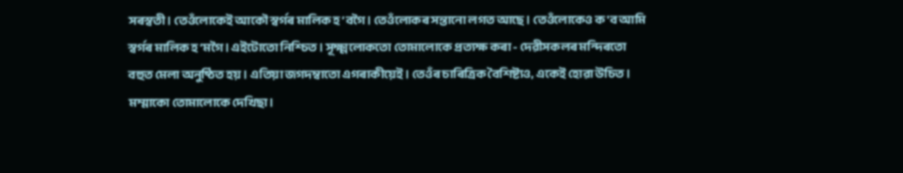সৰস্বতী। তেওঁলোকেই আকৌ স্বৰ্গৰ মালিক হ’বগৈ। তেওঁলোকৰ সন্তানো লগত আছে। তেওঁলোকেও ক'ব আমি স্বৰ্গৰ মালিক হ’মগৈ। এইটোতো নিশ্চিত। সূক্ষ্মলোকতো তোমালোকে প্ৰত্যক্ষ কৰা - দেৱীসকলৰ মন্দিৰতো বহুত মেলা অনুষ্ঠিত হয়। এতিয়া জগদম্বাতো এগৰাকীয়েই। তেওঁৰ চাৰিত্ৰিক বৈশিষ্ট্যও, একেই হোৱা উচিত। মম্মাকো তোমালোকে দেখিছা।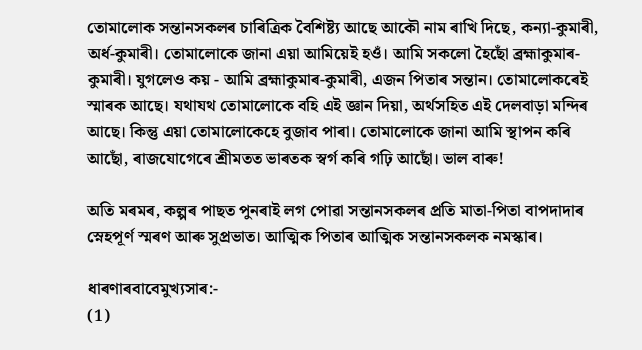তোমালোক সন্তানসকলৰ চাৰিত্ৰিক বৈশিষ্ট্য আছে আকৌ নাম ৰাখি দিছে, কন্যা-কুমাৰী, অৰ্ধ-কুমাৰী। তোমালোকে জানা এয়া আমিয়েই হওঁ‌। আমি সকলো হৈছোঁ ব্ৰহ্মাকুমাৰ-কুমাৰী। যুগলেও কয় - আমি ব্ৰহ্মাকুমাৰ-কুমাৰী, এজন পিতাৰ সন্তান। তোমালোকৰেই স্মাৰক আছে। যথাযথ তোমালোকে বহি এই জ্ঞান দিয়া, অৰ্থসহিত এই দেলবাড়া মন্দিৰ আছে। কিন্তু এয়া তোমালোকেহে বুজাব পাৰা। তোমালোকে জানা আমি স্থাপন কৰি আছোঁ, ৰাজযোগেৰে শ্ৰীমতত ভাৰতক স্বৰ্গ কৰি গঢ়ি আছোঁ। ভাল বাৰু!

অতি মৰমৰ, কল্পৰ পাছত পুনৰাই লগ পোৱা সন্তানসকলৰ প্ৰতি মাতা-পিতা বাপদাদাৰ স্নেহপূৰ্ণ স্মৰণ আৰু সুপ্ৰভাত। আত্মিক পিতাৰ আত্মিক সন্তানসকলক নমস্কাৰ।

ধাৰণাৰবাবেমুখ্যসাৰ:-
(1)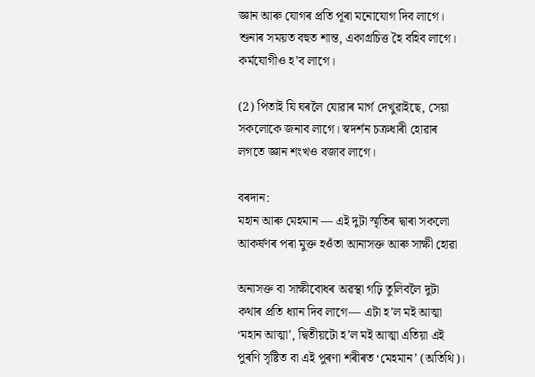জ্ঞান আৰু যোগৰ প্ৰতি পূৰা মনোযোগ দিব লাগে। শুনাৰ সময়ত বহুত শান্ত, একাগ্ৰচিত্ত হৈ বহিব লাগে। কৰ্মযোগীও হ’ব লাগে।

(2) পিতাই যি ঘৰলৈ যোৱাৰ মাৰ্গ দেখুৱাইছে, সেয়া সকলোকে জনাব লাগে। স্বদৰ্শন চক্ৰধাৰী হোৱাৰ লগতে জ্ঞান শংখও বজাব লাগে।

বৰদান:
মহান আৰু মেহমান — এই দুটা স্মৃতিৰ দ্বাৰা সকলো আকৰ্ষণৰ পৰা মুক্ত হওঁতা আনাসক্ত আৰু সাক্ষী হোৱা

অনাসক্ত বা সাক্ষীবোধৰ অৱস্থা গঢ়ি তুলিবলৈ দুটা কথাৰ প্ৰতি ধ্যান দিব লাগে— এটা হ’ল মই আত্মা ‘মহান আত্মা’, দ্বিতীয়টো হ’ল মই আত্মা এতিয়া এই পুৰণি সৃষ্টিত বা এই পুৰণা শৰীৰত ‘মেহমান’ (অতিথি)।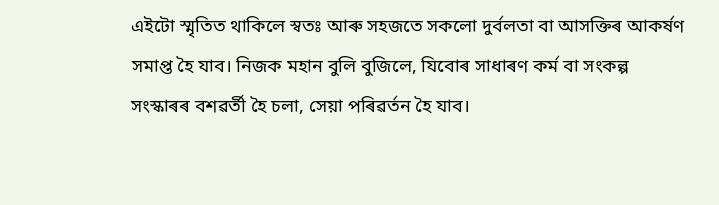এইটো স্মৃতিত থাকিলে স্বতঃ আৰু সহজতে সকলো দুৰ্বলতা বা আসক্তিৰ আকৰ্ষণ সমাপ্ত হৈ যাব। নিজক মহান বুলি বুজিলে, যিবোৰ সাধাৰণ কৰ্ম বা সংকল্প সংস্কাৰৰ বশৱৰ্তী হৈ চলা, সেয়া পৰিৱৰ্তন হৈ যাব।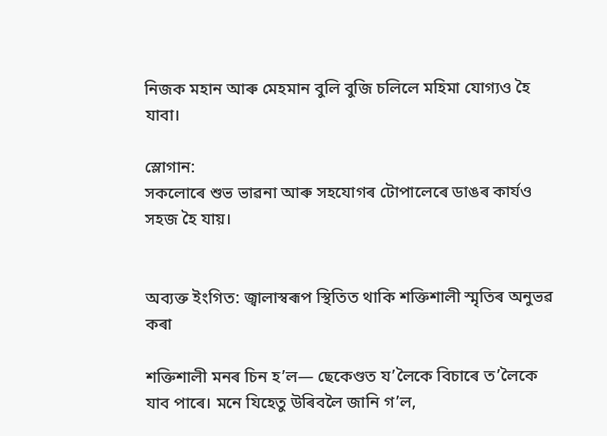নিজক মহান আৰু মেহমান বুলি বুজি চলিলে মহিমা যোগ্যও হৈ যাবা।

স্লোগান:
সকলোৰে শুভ ভাৱনা আৰু সহযোগৰ টোপালেৰে ডাঙৰ কাৰ্যও সহজ হৈ যায়।


অব্যক্ত ইংগিত: জ্বালাস্বৰূপ স্থিতিত থাকি শক্তিশালী স্মৃতিৰ অনুভৱ কৰা

শক্তিশালী মনৰ চিন হ’ল— ছেকেণ্ডত য’লৈকে বিচাৰে ত’লৈকে যাব পাৰে। মনে যিহেতু উৰিবলৈ জানি গ’ল,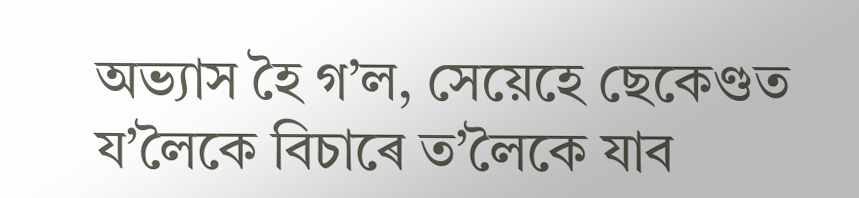অভ্যাস হৈ গ’ল, সেয়েহে ছেকেণ্ডত য’লৈকে বিচাৰে ত’লৈকে যাব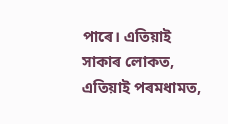পাৰে। এতিয়াই সাকাৰ লোকত, এতিয়াই পৰমধামত,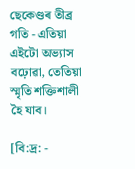ছেকেণ্ডৰ তীব্ৰ গতি - এতিয়া এইটো অভ্যাস বঢ়োৱা, তেতিয়া স্মৃতি শক্তিশালী হৈ যাব।

[বি:দ্ৰ: -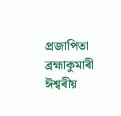প্ৰজাপিতা ব্ৰহ্মাকুমাৰী ঈশ্বৰীয়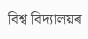বিশ্ব বিদ্যালয়ৰ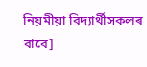নিয়মীয়া বিদ্যাৰ্থীসকলৰ বাবে]